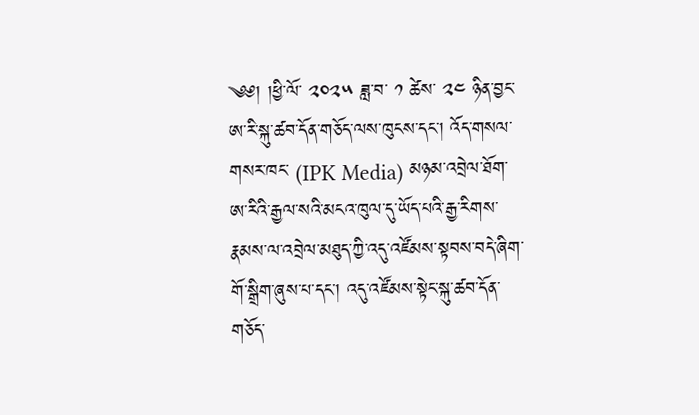༄༅། །ཕྱི་ལོ་ ༢༠༢༥ ཟླ་བ་ ༡ ཚེས་ ༢༤ ཉིན་བྱང་ཨ་རི་སྐུ་ཚབ་དོན་གཅོད་ལས་ཁུངས་དང་། འོད་གསལ་གསར་ཁང་ (IPK Media) མཉམ་འབྲེལ་ཐོག་ཨ་རིའི་རྒྱལ་སའི་མངའ་ཁུལ་དུ་ཡོད་པའི་རྒྱ་རིགས་རྣམས་ལ་འབྲེལ་མཐུད་ཀྱི་འདུ་འཛོམས་སྟབས་བདེ་ཞིག་གོ་སྒྲིག་ཞུས་པ་དང་། འདུ་འཛོམས་སྟེང་སྐུ་ཚབ་དོན་གཅོད་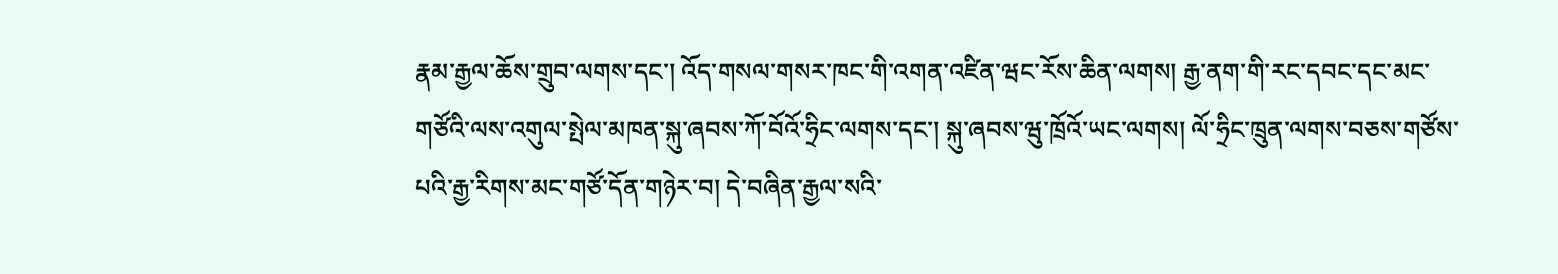རྣམ་རྒྱལ་ཆོས་གྲུབ་ལགས་དང་། འོད་གསལ་གསར་ཁང་གི་འགན་འཛིན་ཝང་རོས་ཆིན་ལགས། རྒྱ་ནག་གི་རང་དབང་དང་མང་གཙོའི་ལས་འགུལ་སྤེལ་མཁན་སྐུ་ཞབས་ཀོ་བོའོ་ཧྲིང་ལགས་དང་། སྐུ་ཞབས་ཝུ་ཁྲོའོ་ཡང་ལགས། ལོ་ཧྲིང་ཁྲུན་ལགས་བཅས་གཙོས་པའི་རྒྱ་རིགས་མང་གཙོ་དོན་གཉེར་བ། དེ་བཞིན་རྒྱལ་སའི་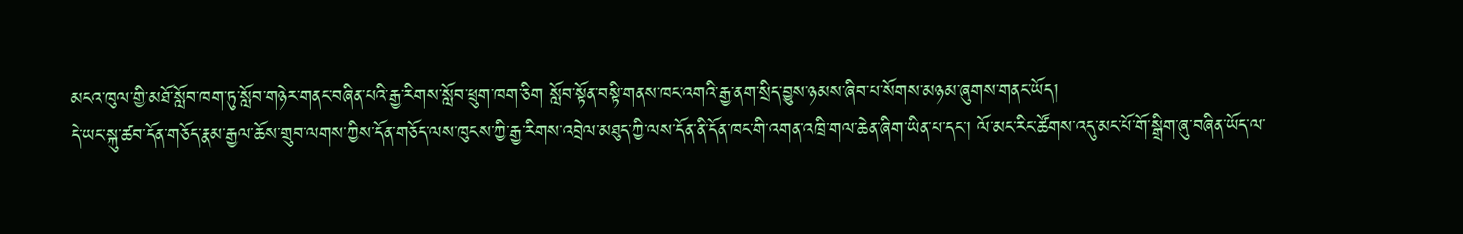མངའ་ཁུལ་གྱི་མཐོ་སློབ་ཁག་ཏུ་སློབ་གཉེར་གནང་བཞིན་པའི་རྒྱ་རིགས་སློབ་ཕྲུག་ཁག་ཅིག སློབ་སྟོན་བསྟི་གནས་ཁང་འགའི་རྒྱ་ནག་སྲིད་བྱུས་ཉམས་ཞིབ་པ་སོགས་མཉམ་ཞུགས་གནང་ཡོད།
དེ་ཡང་སྐུ་ཚབ་དོན་གཅོད་རྣམ་རྒྱལ་ཆོས་གྲུབ་ལགས་ཀྱིས་དོན་གཅོད་ལས་ཁུངས་ཀྱི་རྒྱ་རིགས་འབྲེལ་མཐུད་ཀྱི་ལས་དོན་ནི་དོན་ཁང་གི་འགན་འཁྲི་གལ་ཆེན་ཞིག་ཡིན་པ་དང་། ལོ་མང་རིང་ཚོགས་འདུ་མང་པོ་གོ་སྒྲིག་ཞུ་བཞིན་ཡོད་ལ་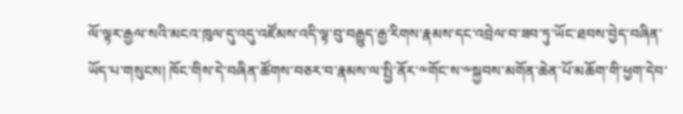ལོ་ལྟར་རྒྱལ་སའི་མངའ་ཁུལ་དུ་འདུ་འཛོམས་འདི་ལྟ་བུ་བརྒྱུད་རྒྱ་རིགས་རྣམས་དང་འབྲེལ་བ་ཟབ་ཏུ་ཡོང་ཐབས་བྱེད་བཞིན་ཡོད་པ་གསུངས། ཁོང་གིས་དེ་བཞིན་ཚོགས་བཅར་བ་རྣམས་ལ་སྤྱི་ནོར་༸གོང་ས་༸སྐྱབས་མགོན་ཆེན་པོ་མཆོག་གི་ཕྱག་དེབ་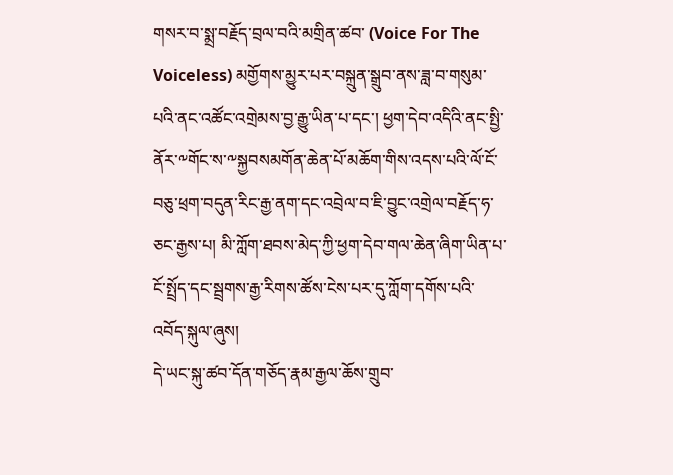གསར་བ་སྨྲ་བརྗོད་བྲལ་བའི་མགྲིན་ཚབ་ (Voice For The Voiceless) མགྱོགས་མྱུར་པར་བསྐྲུན་སྒྲུབ་ནས་ཟླ་བ་གསུམ་པའི་ནང་འཚོང་འགྲེམས་བྱ་རྒྱུ་ཡིན་པ་དང་། ཕྱག་དེབ་འདིའི་ནང་སྤྱི་ནོར་༸གོང་ས་༸སྐྱབསམགོན་ཆེན་པོ་མཆོག་གིས་འདས་པའི་ལོ་ངོ་བཅུ་ཕྲག་བདུན་རིང་རྒྱ་ནག་དང་འབྲེལ་བ་ཇི་བྱུང་འགྲེལ་བརྗོད་ཧ་ཅང་རྒྱས་པ། མི་ཀློག་ཐབས་མེད་ཀྱི་ཕྱག་དེབ་གལ་ཆེན་ཞིག་ཡིན་པ་ངོ་སྤྲོད་དང་སྦྲགས་རྒྱ་རིགས་ཚོས་ངེས་པར་དུ་ཀློག་དགོས་པའི་འབོད་སྐུལ་ཞུས།
དེ་ཡང་སྐུ་ཚབ་དོན་གཅོད་རྣམ་རྒྱལ་ཆོས་གྲུབ་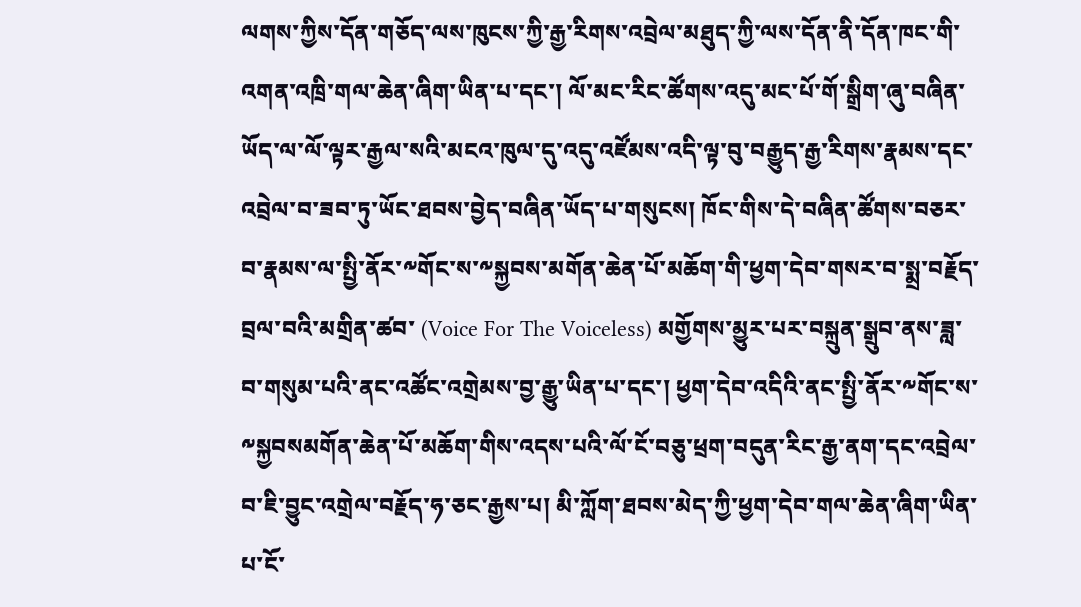ལགས་ཀྱིས་དོན་གཅོད་ལས་ཁུངས་ཀྱི་རྒྱ་རིགས་འབྲེལ་མཐུད་ཀྱི་ལས་དོན་ནི་དོན་ཁང་གི་འགན་འཁྲི་གལ་ཆེན་ཞིག་ཡིན་པ་དང་། ལོ་མང་རིང་ཚོགས་འདུ་མང་པོ་གོ་སྒྲིག་ཞུ་བཞིན་ཡོད་ལ་ལོ་ལྟར་རྒྱལ་སའི་མངའ་ཁུལ་དུ་འདུ་འཛོམས་འདི་ལྟ་བུ་བརྒྱུད་རྒྱ་རིགས་རྣམས་དང་འབྲེལ་བ་ཟབ་ཏུ་ཡོང་ཐབས་བྱེད་བཞིན་ཡོད་པ་གསུངས། ཁོང་གིས་དེ་བཞིན་ཚོགས་བཅར་བ་རྣམས་ལ་སྤྱི་ནོར་༸གོང་ས་༸སྐྱབས་མགོན་ཆེན་པོ་མཆོག་གི་ཕྱག་དེབ་གསར་བ་སྨྲ་བརྗོད་བྲལ་བའི་མགྲིན་ཚབ་ (Voice For The Voiceless) མགྱོགས་མྱུར་པར་བསྐྲུན་སྒྲུབ་ནས་ཟླ་བ་གསུམ་པའི་ནང་འཚོང་འགྲེམས་བྱ་རྒྱུ་ཡིན་པ་དང་། ཕྱག་དེབ་འདིའི་ནང་སྤྱི་ནོར་༸གོང་ས་༸སྐྱབསམགོན་ཆེན་པོ་མཆོག་གིས་འདས་པའི་ལོ་ངོ་བཅུ་ཕྲག་བདུན་རིང་རྒྱ་ནག་དང་འབྲེལ་བ་ཇི་བྱུང་འགྲེལ་བརྗོད་ཧ་ཅང་རྒྱས་པ། མི་ཀློག་ཐབས་མེད་ཀྱི་ཕྱག་དེབ་གལ་ཆེན་ཞིག་ཡིན་པ་ངོ་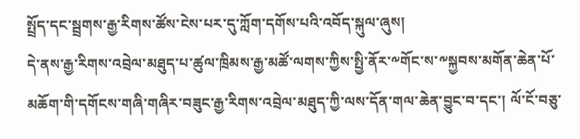སྤྲོད་དང་སྦྲགས་རྒྱ་རིགས་ཚོས་ངེས་པར་དུ་ཀློག་དགོས་པའི་འབོད་སྐུལ་ཞུས།
དེ་ནས་རྒྱ་རིགས་འབྲེལ་མཐུད་པ་ཚུལ་ཁྲིམས་རྒྱ་མཚོ་ལགས་ཀྱིས་སྤྱི་ནོར་༸གོང་ས་༸སྐྱབས་མགོན་ཆེན་པོ་མཆོག་གི་དགོངས་གཞི་གཞིར་བཟུང་རྒྱ་རིགས་འབྲེལ་མཐུད་ཀྱི་ལས་དོན་གལ་ཆེན་བྱུང་བ་དང་། ལོ་ངོ་བཅུ་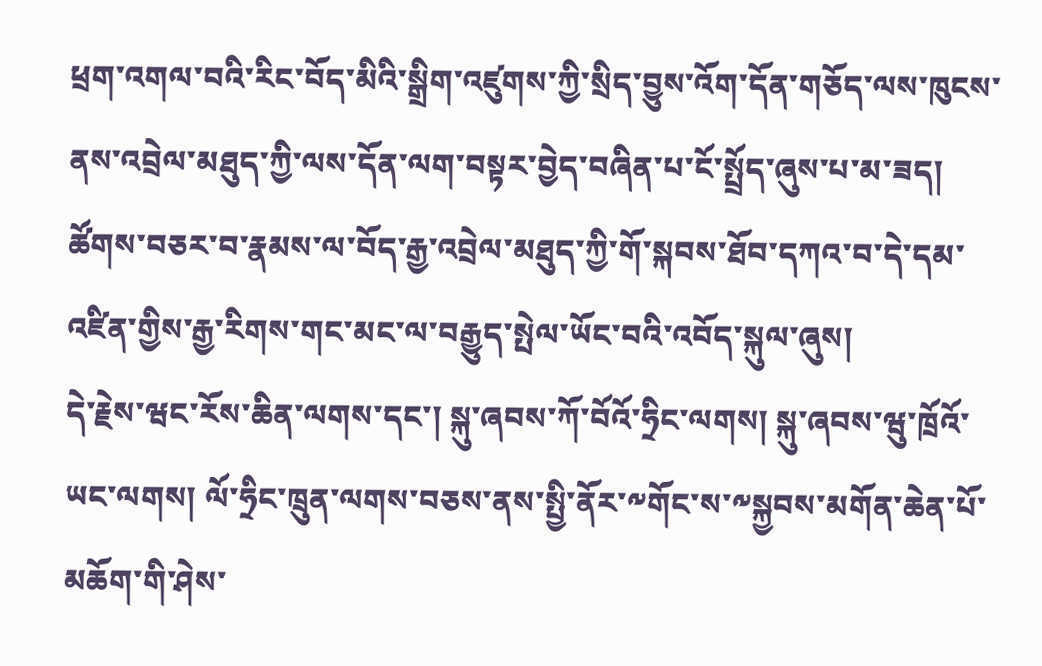ཕྲག་འགལ་བའི་རིང་བོད་མིའི་སྒྲིག་འཛུགས་ཀྱི་སྲིད་བྱུས་འོག་དོན་གཅོད་ལས་ཁུངས་ནས་འབྲེལ་མཐུད་ཀྱི་ལས་དོན་ལག་བསྟར་བྱེད་བཞིན་པ་ངོ་སྤྲོད་ཞུས་པ་མ་ཟད། ཚོགས་བཅར་བ་རྣམས་ལ་བོད་རྒྱ་འབྲེལ་མཐུད་ཀྱི་གོ་སྐབས་ཐོབ་དཀའ་བ་དེ་དམ་འཛིན་གྱིས་རྒྱ་རིགས་གང་མང་ལ་བརྒྱུད་སྤེལ་ཡོང་བའི་འབོད་སྐུལ་ཞུས།
དེ་རྗེས་ཝང་རོས་ཆིན་ལགས་དང་། སྐུ་ཞབས་ཀོ་བོའོ་ཧྲིང་ལགས། སྐུ་ཞབས་ཝུ་ཁྲོའོ་ཡང་ལགས། ལོ་ཧྲིང་ཁྲུན་ལགས་བཅས་ནས་སྤྱི་ནོར་༸གོང་ས་༸སྐྱབས་མགོན་ཆེན་པོ་མཆོག་གི་ཤེས་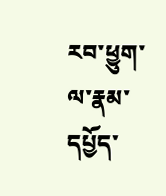རབ་ཕྱུག་ལ་རྣམ་དཔྱོད་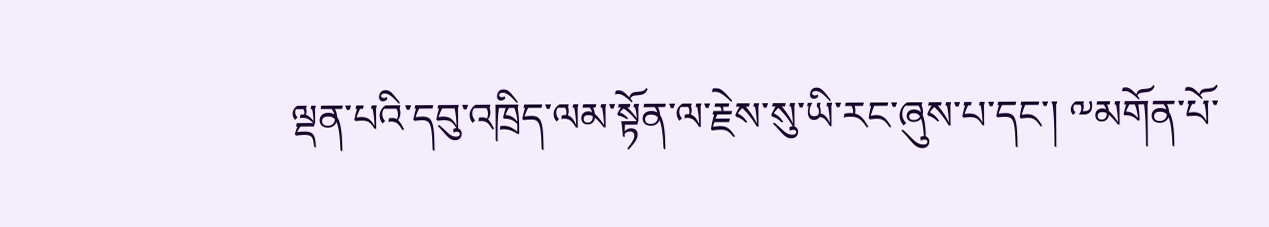ལྡན་པའི་དབུ་འཁྲིད་ལམ་སྟོན་ལ་རྗེས་སུ་ཡི་རང་ཞུས་པ་དང་། ༸མགོན་པོ་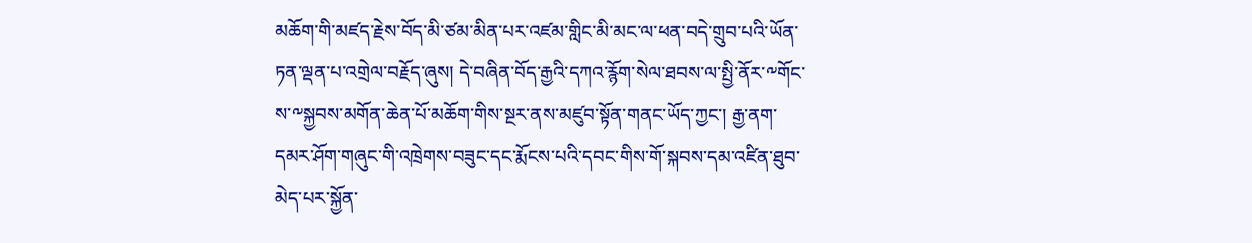མཆོག་གི་མཛད་རྗེས་བོད་མི་ཙམ་མིན་པར་འཛམ་གླིང་མི་མང་ལ་ཕན་བདེ་གྲུབ་པའི་ཡོན་ཏན་ལྡན་པ་འགྲེལ་བརྗོད་ཞུས། དེ་བཞིན་བོད་རྒྱའི་དཀའ་རྙོག་སེལ་ཐབས་ལ་སྤྱི་ནོར་༸གོང་ས་༸སྐྱབས་མགོན་ཆེན་པོ་མཆོག་གིས་སྔར་ནས་མཛུབ་སྟོན་གནང་ཡོད་ཀྱང་། རྒྱ་ནག་དམར་ཤོག་གཞུང་གི་འཁྲེགས་བཟུང་དང་རྨོངས་པའི་དབང་གིས་གོ་སྐབས་དམ་འཛིན་ཐུབ་མེད་པར་སྐྱོན་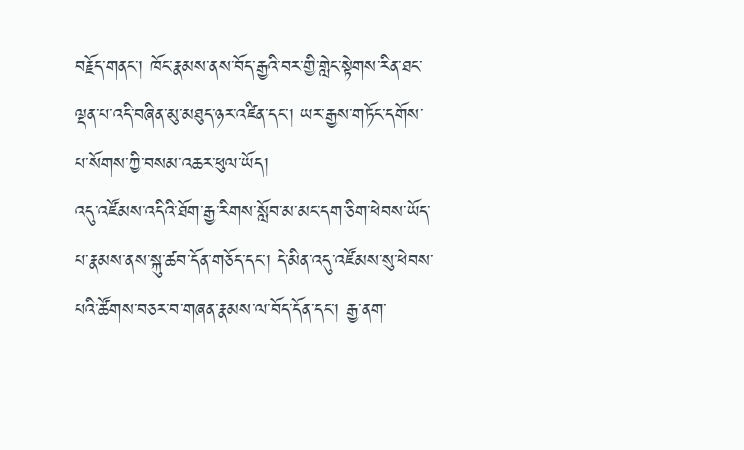བརྗོད་གནང་། ཁོང་རྣམས་ནས་བོད་རྒྱའི་བར་གྱི་གླེང་སྟེགས་རིན་ཐང་ལྡན་པ་འདི་བཞིན་མུ་མཐུད་ཉར་འཛིན་དང་། ཡར་རྒྱས་གཏོང་དགོས་པ་སོགས་ཀྱི་བསམ་འཆར་ཕུལ་ཡོད།
འདུ་འཛོམས་འདིའི་ཐོག་རྒྱ་རིགས་སློབ་མ་མང་དག་ཅིག་ཕེབས་ཡོད་པ་རྣམས་ནས་སྐུ་ཚབ་དོན་གཅོད་དང་། དེ་མིན་འདུ་འཛོམས་སུ་ཕེབས་པའི་ཚོགས་བཅར་བ་གཞན་རྣམས་ལ་བོད་དོན་དང་། རྒྱ་ནག་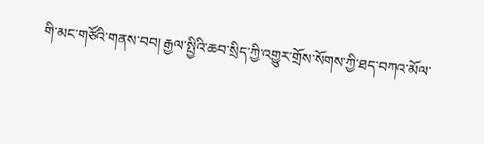གི་མང་གཙོའི་གནས་བབ། རྒྱལ་སྤྱིའི་ཆབ་སྲིད་ཀྱི་འགྱུར་གྲོས་སོགས་ཀྱི་ཐད་བཀའ་མོལ་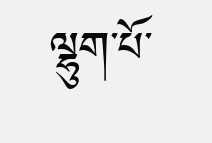ལྷུག་པོ་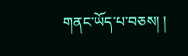གནང་ཡོད་པ་བཅས། །